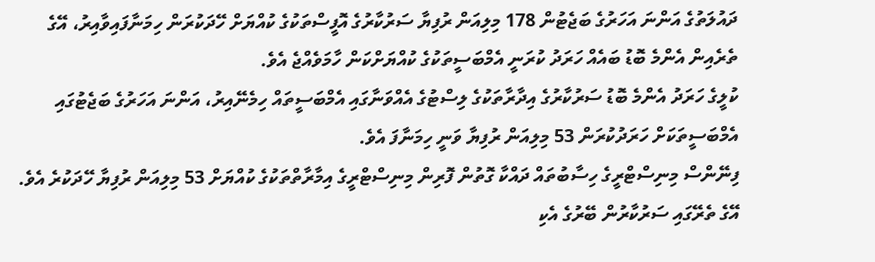ދައުލަތުގެ އަންނަ އަހަރުގެ ބަޖެޓުން 178 މިލިއަން ރުފިޔާ ސަރުކާރުގެ އޮފީސްތަކުގެ ކުއްޔަށް ހޭދަކުރަން ހިމަނާފައިވާއިރު، އޭގެ ތެރެއިން އެންމެ ބޮޑު ބައެއް ހަރަދު ކުރަނީ އެމްބަސީތަކުގެ ކުއްޔަށްކަން ހާމަވެއްޖެ އެވެ.
ކުލީގެ ހަރަދު އެންމެ ބޮޑު ސަރުކާރުގެ އިދާރާތަކުގެ ލިސްޓުގެ އެއްވަނާގައި އެމްބަސީތައް ހިމެނޭއިރު، އަންނަ އަހަރުގެ ބަޖެޓުގައި އެމްބަސީތަކަށް ހަރަދުކުރަން 53 މިލިއަން ރުފިޔާ ވަނީ ހިމަނާފަ އެވެ.
ފިނޭންސް މިނިސްޓްރީގެ ހިސާބުތައް ދައްކާ ގޮތުން ފޮރިން މިނިސްޓްރީގެ އިމާރާތްތަކުގެ ކުއްޔަށް 53 މިލިއަން ރުފިޔާ ހޭދަކުރެ އެވެ. އޭގެ ތެރޭގައި ސަރުކާރުން ބޭރުގެ އެކި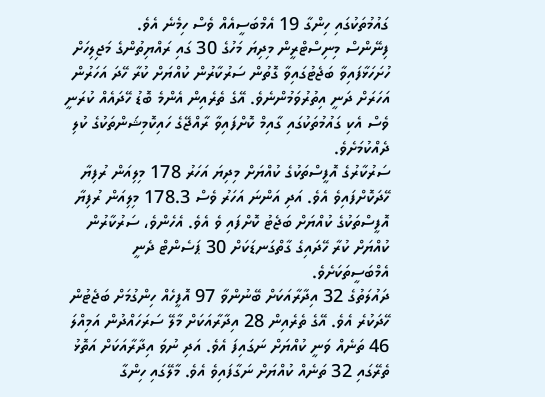ގައުމުތަކުގައި ހިންގާ 19 އެމްބަސީއެއް ވެސް ހިމެނެ އެވެ.
ފިނޭންސް މިނިސްޓްރީން މިދިޔަ މަހުގެ 30 ގައި ރައްޔިތުންގެ މަޖިލިހަށް ހުށަހަޅާފައިވާ ބަޖެޓުގައިވާ ގޮތުން ސަރުކާރުން ކުއްޔަށް ކުރާ ހޭދަ އަހަރުން އަހަރަށް ދަނީ އިތުރުވަމުންނެވެ. އޭގެ ތެރެއިން އެންމެ ބޮޑު ހޭދައެއް ކުރަނީ ވެސް އެކި ގައުމުތަކުގައި ގާއިމް ކޮށްފައިވާ ރާއްޖޭގެ ހައިކޮމިޝަންތަކުގެ ކުލި ދެއްކުމަށެވެ.
ސަރުކާރުގެ އޮފީސްތަކުގެ ކުއްޔަށް މިދިޔަ އަހަރު 178 މިލިއަން ރުފިޔާ ހޭދަކޮށްފައިވެ އެވެ. އަދި އަންނަ އަހަރު ވެސް 178.3 މިލިއަން ރުފިޔާ އޮފީސްތަކުގެ ކުއްޔަށް ބަޖެޓު ކޮށްފައި ވެ އެވެ. އެހެންވެ، ސަރުކާރުން ކުއްޔަށް ކުރާ ހޭދައިގެ ގާތްގަނޑަކަށް 30 ޕަސެންޓް ދެނީ އެމްބަސީތަކަށެވެ.
ދައުލަތުގެ 32 އިދާރާއަކަށް ބޭނުންވާ 97 އޮފީހެއް ހިންގުމަށް ބަޖެޓުން ހޭދަކުރެ އެވެ. އޭގެ ތެރެއިން 28 އިދާރާއަކަށް މާލޭ ސަރަހައްދުން އަމިއްލަ 46 ތަނެއް ވަނީ ކުއްޔަށް ނަގައިފަ އެވެ. އަދި ނުވަ އިދާރާއަކަށް އަތޮޅު ތެރޭގައި 32 ތަނެއް ކުއްޔަށް ނަގާފައިވެ އެވެ. މާލޭގައި ހިންގާ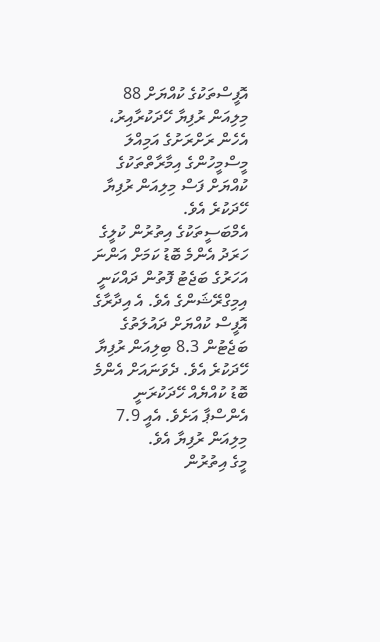އޮފީސްތަކުގެ ކުއްޔަށް 88 މިލިއަން ރުފިޔާ ހޭދަކުރާއިރު، އެހެން ރަށްރަށުގެ އަމިއްލަ މީސްމީހުންގެ އިމާރާތްތަކުގެ ކުއްޔަށް ފަސް މިލިއަން ރުފިޔާ ހޭދަކުރެ އެވެ.
އެމްބަސީތަކުގެ އިތުރުން ކުލީގެ ހަރަދު އެންމެ ބޮޑު ކަމަށް އަންނަ އަހަރުގެ ބަޖެޓު ފޮތުން ދައްކަނީ އިމިގްރޭޝަންގެ އެވެ. އެ އިދާރާގެ އޮފީސް ކުއްޔަށް ދައުލަތުގެ ބަޖެޓުން 8.3 ބިލިއަން ރުފިޔާ ހޭދަކުރެ އެވެ. ދެވަނައަށް އެންމެ ބޮޑު ކުއްޔެއް ހޭދަކުރަނީ އެންސްޕާ އަށެވެ. އެއީ 7.9 މިލިއަން ރުފިޔާ އެވެ.
މީގެ އިތުރުން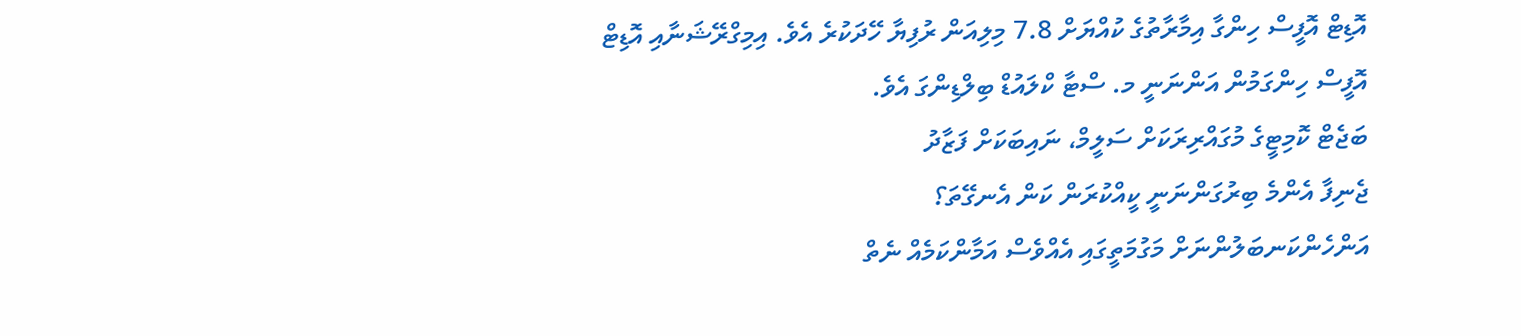އޮޑިޓް އޮފީސް ހިންގާ އިމާރާތުގެ ކުއްޔަށް 7.8 މިލިއަން ރުފިޔާ ހޭދަކުރެ އެވެ. އިމިގްރޭޝަނާއި އޮޑިޓް އޮފީސް ހިންގަމުން އަންނަނީ މ. ސްޓާ ކްލައުޑް ބިލްޑިންގަ އެވެ.
ބަޖެޓް ކޮމިޓީގެ މުގައްރިރަކަށް ސަލީމް، ނައިބަކަށް ފަޒާދު
ޖެނިފާ އެންމެ ބިރުގަންނަނީ ކީއްކުރަން ކަން އެނގޭތަ؟
އަންހެންކަނބަލުންނަށް މަގުމަތީގައި އެއްވެސް އަމާންކަމެއް ނެތް